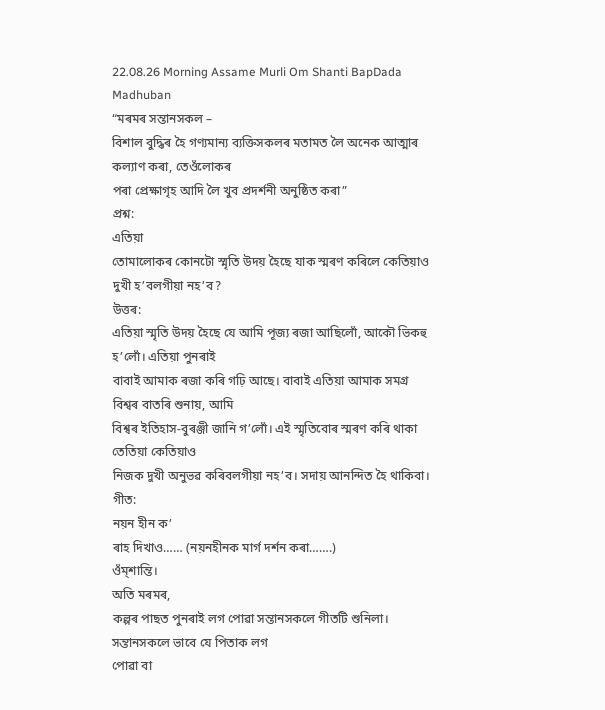22.08.26 Morning Assame Murli Om Shanti BapDada Madhuban
“মৰমৰ সন্তানসকল –
বিশাল বুদ্ধিৰ হৈ গণ্যমান্য ব্যক্তিসকলৰ মতামত লৈ অনেক আত্মাৰ কল্যাণ কৰা, তেওঁলোকৰ
পৰা প্ৰেক্ষাগৃহ আদি লৈ খুব প্ৰদৰ্শনী অনুষ্ঠিত কৰা”
প্ৰশ্ন:
এতিয়া
তোমালোকৰ কোনটো স্মৃতি উদয় হৈছে যাক স্মৰণ কৰিলে কেতিয়াও দুখী হ’বলগীয়া নহ’ব?
উত্তৰ:
এতিয়া স্মৃতি উদয় হৈছে যে আমি পূজ্য ৰজা আছিলোঁ, আকৌ ভিকহু হ’লোঁ। এতিয়া পুনৰাই
বাবাই আমাক ৰজা কৰি গঢ়ি আছে। বাবাই এতিয়া আমাক সমগ্ৰ বিশ্বৰ বাতৰি শুনায়, আমি
বিশ্বৰ ইতিহাস-বুৰঞ্জী জানি গ’লোঁ। এই স্মৃতিবোৰ স্মৰণ কৰি থাকা তেতিয়া কেতিয়াও
নিজক দুখী অনুভৱ কৰিবলগীয়া নহ’ব। সদায় আনন্দিত হৈ থাকিবা।
গীত:
নয়ন হীন ক’
ৰাহ দিখাও…… (নয়নহীনক মাৰ্গ দৰ্শন কৰা…….)
ওঁম্শান্তি।
অতি মৰমৰ,
কল্পৰ পাছত পুনৰাই লগ পোৱা সন্তানসকলে গীতটি শুনিলা। সন্তানসকলে ভাবে যে পিতাক লগ
পোৱা বা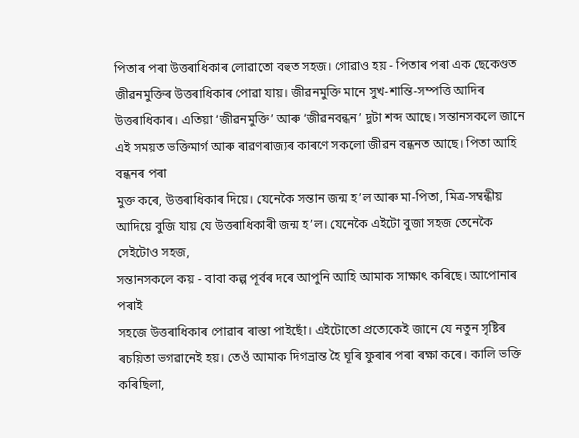পিতাৰ পৰা উত্তৰাধিকাৰ লোৱাতো বহুত সহজ। গোৱাও হয় - পিতাৰ পৰা এক ছেকেণ্ডত
জীৱনমুক্তিৰ উত্তৰাধিকাৰ পোৱা যায়। জীৱনমুক্তি মানে সুখ-শান্তি-সম্পত্তি আদিৰ
উত্তৰাধিকাৰ। এতিয়া ‘জীৱনমুক্তি’ আৰু ‘জীৱনবন্ধন’ দুটা শব্দ আছে। সন্তানসকলে জানে
এই সময়ত ভক্তিমাৰ্গ আৰু ৰাৱণৰাজ্যৰ কাৰণে সকলো জীৱন বন্ধনত আছে। পিতা আহি বন্ধনৰ পৰা
মুক্ত কৰে, উত্তৰাধিকাৰ দিয়ে। যেনেকৈ সন্তান জন্ম হ’ল আৰু মা-পিতা, মিত্ৰ-সম্বন্ধীয়
আদিয়ে বুজি যায় যে উত্তৰাধিকাৰী জন্ম হ’ল। যেনেকৈ এইটো বুজা সহজ তেনেকৈ সেইটোও সহজ,
সন্তানসকলে কয় - বাবা কল্প পূৰ্বৰ দৰে আপুনি আহি আমাক সাক্ষাৎ কৰিছে। আপোনাৰ পৰাই
সহজে উত্তৰাধিকাৰ পোৱাৰ ৰাস্তা পাইছোঁ। এইটোতো প্ৰত্যেকেই জানে যে নতুন সৃষ্টিৰ
ৰচয়িতা ভগৱানেই হয়। তেওঁ আমাক দিগভ্ৰান্ত হৈ ঘূৰি ফুৰাৰ পৰা ৰক্ষা কৰে। কালি ভক্তি
কৰিছিলা,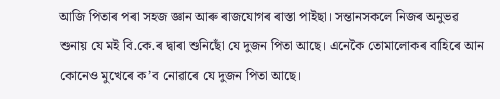আজি পিতাৰ পৰা সহজ জ্ঞান আৰু ৰাজযোগৰ ৰাস্তা পাইছা। সন্তানসকলে নিজৰ অনুভৱ
শুনায় যে মই বি.কে.ৰ দ্বাৰা শুনিছোঁ যে দুজন পিতা আছে। এনেকৈ তোমালোকৰ বাহিৰে আন
কোনেও মুখেৰে ক’ব নোৱাৰে যে দুজন পিতা আছে।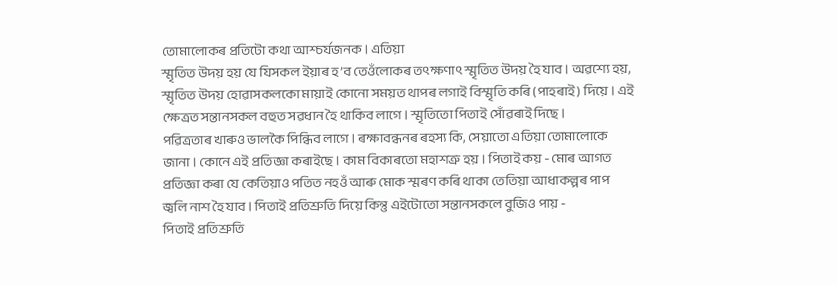তোমালোকৰ প্ৰতিটো কথা আশ্চৰ্যজনক। এতিয়া
স্মৃতিত উদয় হয় যে যিসকল ইয়াৰ হ’ব তেওঁলোকৰ তৎক্ষণাৎ স্মৃতিত উদয় হৈ যাব। অৱশ্যে হয়,
স্মৃতিত উদয় হোৱাসকলকো মায়াই কোনো সময়ত থাপৰ লগাই বিস্মৃতি কৰি (পাহৰাই) দিয়ে। এই
ক্ষেত্ৰত সন্তানসকল বহুত সৱধান হৈ থাকিব লাগে। স্মৃতিতো পিতাই সোঁৱৰাই দিছে।
পৱিত্ৰতাৰ খাৰুও ভালকৈ পিন্ধিব লাগে। ৰক্ষাবন্ধনৰ ৰহস্য কি, সেয়াতো এতিয়া তোমালোকে
জানা। কোনে এই প্ৰতিজ্ঞা কৰাইছে। কাম বিকাৰতো মহাশত্ৰু হয়। পিতাই কয় - মোৰ আগত
প্ৰতিজ্ঞা কৰা যে কেতিয়াও পতিত নহওঁ আৰু মোক স্মৰণ কৰি থাকা তেতিয়া আধাকল্পৰ পাপ
জ্বলি নাশ হৈ যাব। পিতাই প্ৰতিশ্ৰুতি দিয়ে কিন্তু এইটোতো সন্তানসকলে বুজিও পায় -
পিতাই প্ৰতিশ্ৰুতি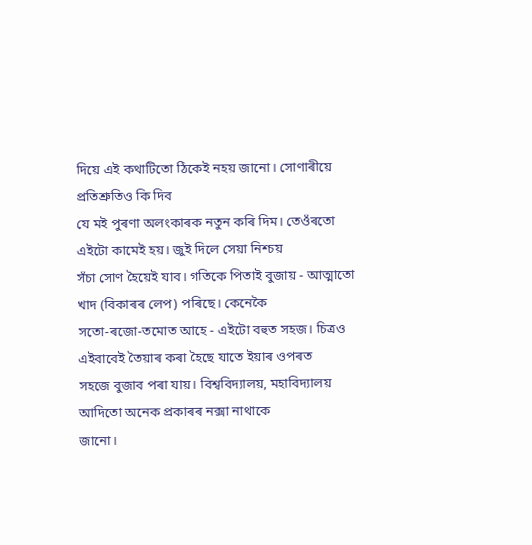দিয়ে এই কথাটিতো ঠিকেই নহয় জানো। সোণাৰীয়ে প্ৰতিশ্ৰুতিও কি দিব
যে মই পুৰণা অলংকাৰক নতুন কৰি দিম। তেওঁৰতো এইটো কামেই হয়। জুই দিলে সেয়া নিশ্চয়
সঁচা সোণ হৈয়েই যাব। গতিকে পিতাই বুজায় - আত্মাতো খাদ (বিকাৰৰ লেপ) পৰিছে। কেনেকৈ
সতো-ৰজো-তমোত আহে - এইটো বহুত সহজ। চিত্ৰও এইবাবেই তৈয়াৰ কৰা হৈছে যাতে ইয়াৰ ওপৰত
সহজে বুজাব পৰা যায়। বিশ্ববিদ্যালয়, মহাবিদ্যালয় আদিতো অনেক প্ৰকাৰৰ নক্সা নাথাকে
জানো।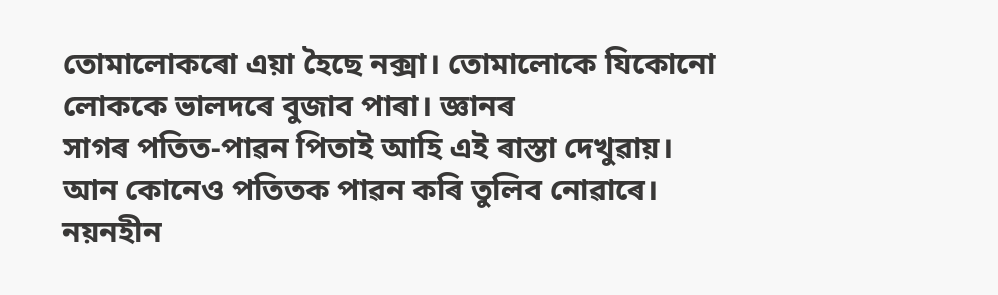তোমালোকৰো এয়া হৈছে নক্সা। তোমালোকে যিকোনো লোককে ভালদৰে বুজাব পাৰা। জ্ঞানৰ
সাগৰ পতিত-পাৱন পিতাই আহি এই ৰাস্তা দেখুৱায়। আন কোনেও পতিতক পাৱন কৰি তুলিব নোৱাৰে।
নয়নহীন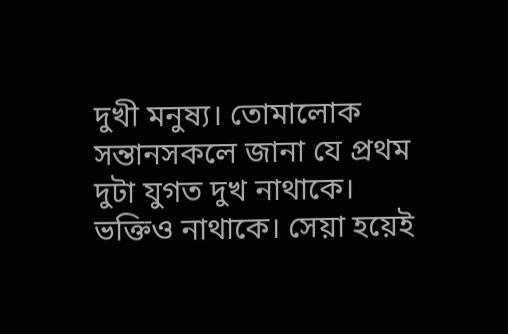দুখী মনুষ্য। তোমালোক সন্তানসকলে জানা যে প্ৰথম দুটা যুগত দুখ নাথাকে।
ভক্তিও নাথাকে। সেয়া হয়েই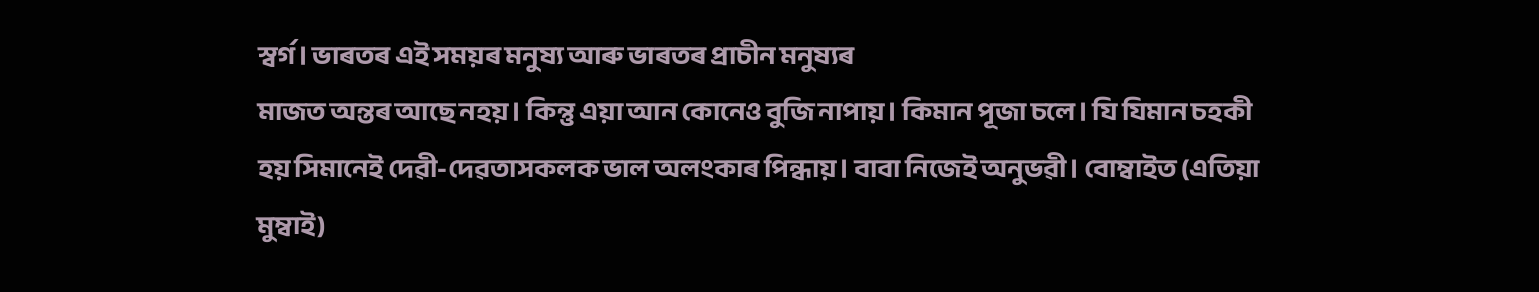স্বৰ্গ। ভাৰতৰ এই সময়ৰ মনুষ্য আৰু ভাৰতৰ প্ৰাচীন মনুষ্যৰ
মাজত অন্তৰ আছে নহয়। কিন্তু এয়া আন কোনেও বুজি নাপায়। কিমান পূজা চলে। যি যিমান চহকী
হয় সিমানেই দেৱী-দেৱতাসকলক ভাল অলংকাৰ পিন্ধায়। বাবা নিজেই অনুভৱী। বোম্বাইত (এতিয়া
মুম্বাই)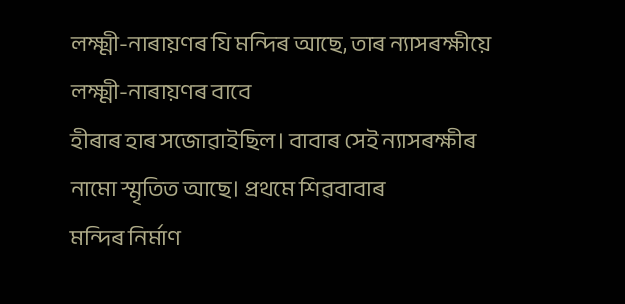লক্ষ্মী-নাৰায়ণৰ যি মন্দিৰ আছে, তাৰ ন্যাসৰক্ষীয়ে লক্ষ্মী-নাৰায়ণৰ বাবে
হীৰাৰ হাৰ সজোৱাইছিল। বাবাৰ সেই ন্যাসৰক্ষীৰ নামো স্মৃতিত আছে। প্ৰথমে শিৱবাবাৰ
মন্দিৰ নিৰ্মাণ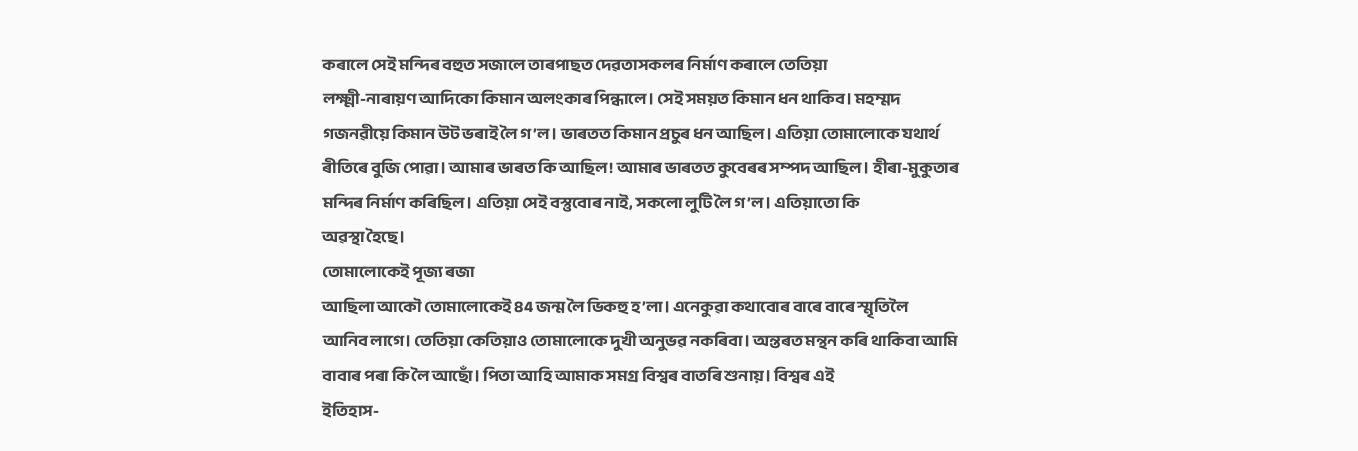কৰালে সেই মন্দিৰ বহুত সজালে তাৰপাছত দেৱতাসকলৰ নিৰ্মাণ কৰালে তেতিয়া
লক্ষ্মী-নাৰায়ণ আদিকো কিমান অলংকাৰ পিন্ধালে। সেই সময়ত কিমান ধন থাকিব। মহম্মদ
গজনৱীয়ে কিমান উট ভৰাই লৈ গ’ল। ভাৰতত কিমান প্ৰচুৰ ধন আছিল। এতিয়া তোমালোকে যথাৰ্থ
ৰীতিৰে বুজি পোৱা। আমাৰ ভাৰত কি আছিল! আমাৰ ভাৰতত কুবেৰৰ সম্পদ আছিল। হীৰা-মুকুতাৰ
মন্দিৰ নিৰ্মাণ কৰিছিল। এতিয়া সেই বস্তুবোৰ নাই, সকলো লুটি লৈ গ’ল। এতিয়াতো কি
অৱস্থা হৈছে।
তোমালোকেই পূজ্য ৰজা
আছিলা আকৌ তোমালোকেই 84 জন্ম লৈ ভিকহু হ’লা। এনেকুৱা কথাবোৰ বাৰে বাৰে স্মৃতিলৈ
আনিব লাগে। তেতিয়া কেতিয়াও তোমালোকে দুখী অনুভৱ নকৰিবা। অন্তৰত মন্থন কৰি থাকিবা আমি
বাবাৰ পৰা কি লৈ আছোঁ। পিতা আহি আমাক সমগ্ৰ বিশ্বৰ বাতৰি শুনায়। বিশ্বৰ এই
ইতিহাস-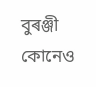বুৰঞ্জী কোনেও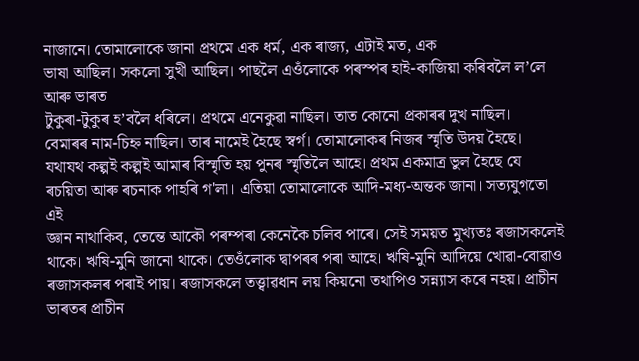নাজানে। তোমালোকে জানা প্ৰথমে এক ধৰ্ম, এক ৰাজ্য, এটাই মত, এক
ভাষা আছিল। সকলো সুখী আছিল। পাছলৈ এওঁলোকে পৰস্পৰ হাই-কাজিয়া কৰিবলৈ ল’লে আৰু ভাৰত
টুকুৰা-টুকুৰ হ’বলৈ ধৰিলে। প্ৰথমে এনেকুৱা নাছিল। তাত কোনো প্ৰকাৰৰ দুখ নাছিল।
বেমাৰৰ নাম-চিহ্ন নাছিল। তাৰ নামেই হৈছে স্বৰ্গ। তোমালোকৰ নিজৰ স্মৃতি উদয় হৈছে।
যথাযথ কল্পই কল্পই আমাৰ বিস্মৃতি হয় পুনৰ স্মৃতিলৈ আহে। প্ৰথম একমাত্ৰ ভুল হৈছে যে
ৰচয়িতা আৰু ৰচনাক পাহৰি গ'লা। এতিয়া তোমালোকে আদি-মধ্য-অন্তক জানা। সত্যযুগতো এই
জ্ঞান নাথাকিব, তেন্তে আকৌ পৰম্পৰা কেনেকৈ চলিব পাৰে। সেই সময়ত মুখ্যতঃ ৰজাসকলেই
থাকে। ঋষি-মুনি জানো থাকে। তেওঁলোক দ্বাপৰৰ পৰা আহে। ঋষি-মুনি আদিয়ে খোৱা-বোৱাও
ৰজাসকলৰ পৰাই পায়। ৰজাসকলে তত্ত্বাৱধান লয় কিয়নো তথাপিও সন্ন্যাস কৰে নহয়। প্ৰাচীন
ভাৰতৰ প্ৰাচীন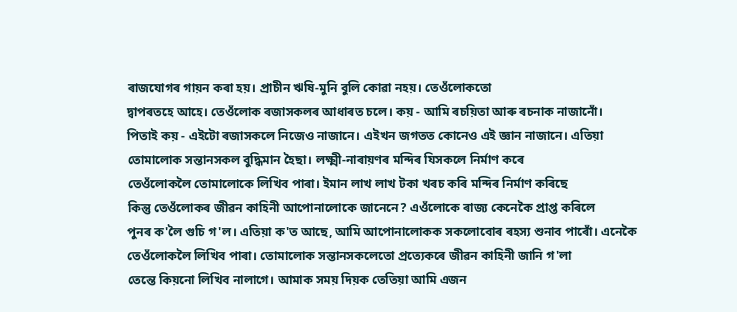ৰাজযোগৰ গায়ন কৰা হয়। প্ৰাচীন ঋষি-মুনি বুলি কোৱা নহয়। তেওঁলোকতো
দ্বাপৰতহে আহে। তেওঁলোক ৰজাসকলৰ আধাৰত চলে। কয় - আমি ৰচয়িতা আৰু ৰচনাক নাজানোঁ।
পিতাই কয় - এইটো ৰজাসকলে নিজেও নাজানে। এইখন জগতত কোনেও এই জ্ঞান নাজানে। এতিয়া
তোমালোক সন্তানসকল বুদ্ধিমান হৈছা। লক্ষ্মী-নাৰায়ণৰ মন্দিৰ যিসকলে নিৰ্মাণ কৰে
তেওঁলোকলৈ তোমালোকে লিখিব পাৰা। ইমান লাখ লাখ টকা খৰচ কৰি মন্দিৰ নিৰ্মাণ কৰিছে
কিন্তু তেওঁলোকৰ জীৱন কাহিনী আপোনালোকে জানেনে? এওঁলোকে ৰাজ্য কেনেকৈ প্ৰাপ্ত কৰিলে
পুনৰ ক'লৈ গুচি গ'ল। এতিয়া ক'ত আছে, আমি আপোনালোকক সকলোবোৰ ৰহস্য শুনাব পাৰোঁ। এনেকৈ
তেওঁলোকলৈ লিখিব পাৰা। তোমালোক সন্তানসকলেতো প্ৰত্যেকৰে জীৱন কাহিনী জানি গ'লা
তেন্তে কিয়নো লিখিব নালাগে। আমাক সময় দিয়ক তেতিয়া আমি এজন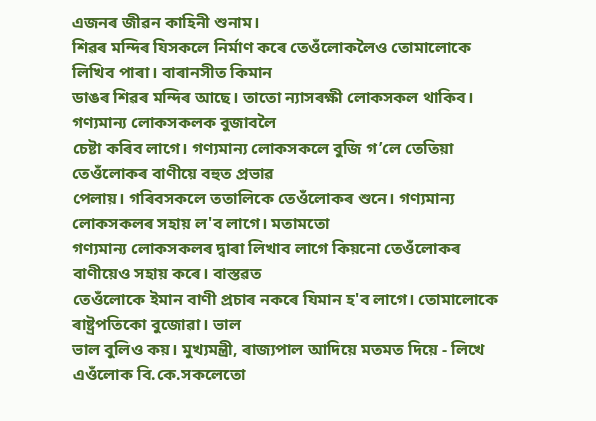এজনৰ জীৱন কাহিনী শুনাম।
শিৱৰ মন্দিৰ যিসকলে নিৰ্মাণ কৰে তেওঁলোকলৈও তোমালোকে লিখিব পাৰা। বাৰানসীত কিমান
ডাঙৰ শিৱৰ মন্দিৰ আছে। তাতো ন্যাসৰক্ষী লোকসকল থাকিব। গণ্যমান্য লোকসকলক বুজাবলৈ
চেষ্টা কৰিব লাগে। গণ্যমান্য লোকসকলে বুজি গ’লে তেতিয়া তেওঁলোকৰ বাণীয়ে বহুত প্ৰভাৱ
পেলায়। গৰিবসকলে ততালিকে তেওঁলোকৰ শুনে। গণ্যমান্য লোকসকলৰ সহায় ল'ব লাগে। মতামতো
গণ্যমান্য লোকসকলৰ দ্বাৰা লিখাব লাগে কিয়নো তেওঁলোকৰ বাণীয়েও সহায় কৰে। বাস্তৱত
তেওঁলোকে ইমান বাণী প্ৰচাৰ নকৰে যিমান হ'ব লাগে। তোমালোকে ৰাষ্ট্ৰপতিকো বুজোৱা। ভাল
ভাল বুলিও কয়। মুখ্যমন্ত্ৰী, ৰাজ্যপাল আদিয়ে মতমত দিয়ে - লিখে এওঁলোক বি.কে.সকলেতো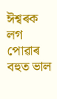ঈশ্বৰক লগ পোৱাৰ বহুত ভাল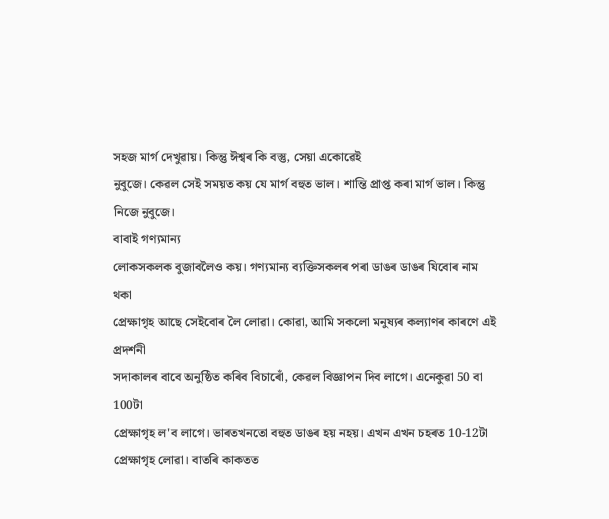সহজ মাৰ্গ দেখুৱায়। কিন্তু ঈশ্বৰ কি বস্তু, সেয়া একোৱেই
নুবুজে। কেৱল সেই সময়ত কয় যে মাৰ্গ বহুত ভাল। শান্তি প্ৰাপ্ত কৰা মাৰ্গ ভাল। কিন্তু
নিজে নুবুজে।
বাবাই গণ্যমান্য
লোকসকলক বুজাবলৈও কয়। গণ্যমান্য ব্যক্তিসকলৰ পৰা ডাঙৰ ডাঙৰ যিবোৰ নাম থকা
প্ৰেক্ষাগৃহ আছে সেইবোৰ লৈ লোৱা। কোৱা, আমি সকলো মনুষ্যৰ কল্যাণৰ কাৰণে এই প্ৰদৰ্শনী
সদাকালৰ বাবে অনুষ্ঠিত কৰিব বিচাৰোঁ, কেৱল বিজ্ঞাপন দিব লাগে। এনেকুৱা 50 বা 100টা
প্ৰেক্ষাগৃহ ল'ব লাগে। ভাৰতখনতো বহুত ডাঙৰ হয় নহয়। এখন এখন চহৰত 10-12টা
প্ৰেক্ষাগৃহ লোৱা। বাতৰি কাকতত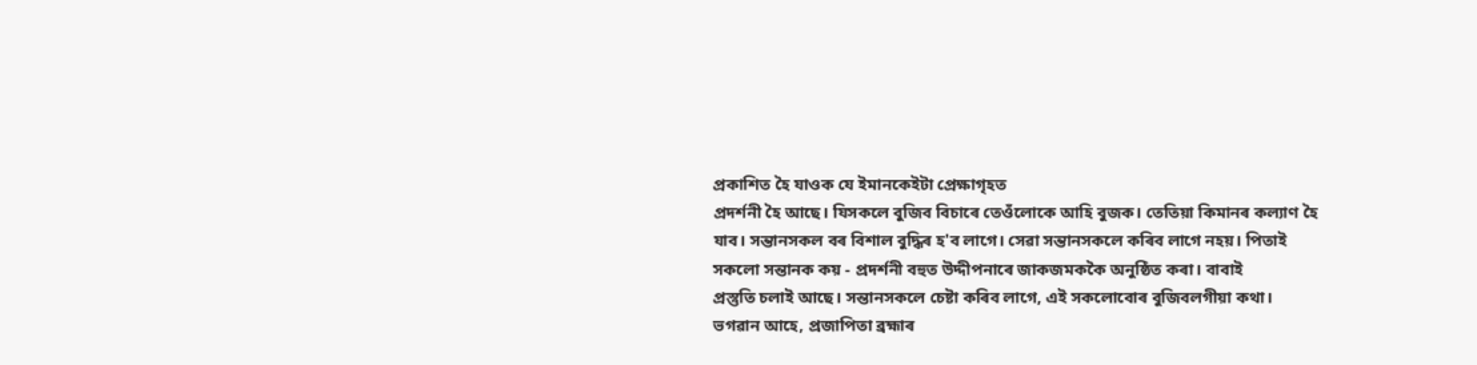প্ৰকাশিত হৈ যাওক যে ইমানকেইটা প্ৰেক্ষাগৃহত
প্ৰদৰ্শনী হৈ আছে। যিসকলে বুজিব বিচাৰে তেওঁলোকে আহি বুজক। তেতিয়া কিমানৰ কল্যাণ হৈ
যাব। সন্তানসকল বৰ বিশাল বুদ্ধিৰ হ'ব লাগে। সেৱা সন্তানসকলে কৰিব লাগে নহয়। পিতাই
সকলো সন্তানক কয় - প্ৰদৰ্শনী বহুত উদ্দীপনাৰে জাকজমককৈ অনুষ্ঠিত কৰা। বাবাই
প্ৰস্তুতি চলাই আছে। সন্তানসকলে চেষ্টা কৰিব লাগে, এই সকলোবোৰ বুজিবলগীয়া কথা।
ভগৱান আহে, প্ৰজাপিতা ব্ৰহ্মাৰ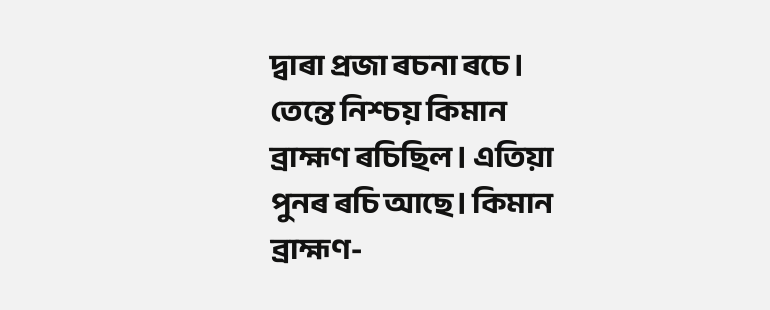দ্বাৰা প্ৰজা ৰচনা ৰচে। তেন্তে নিশ্চয় কিমান
ব্ৰাহ্মণ ৰচিছিল। এতিয়া পুনৰ ৰচি আছে। কিমান ব্ৰাহ্মণ-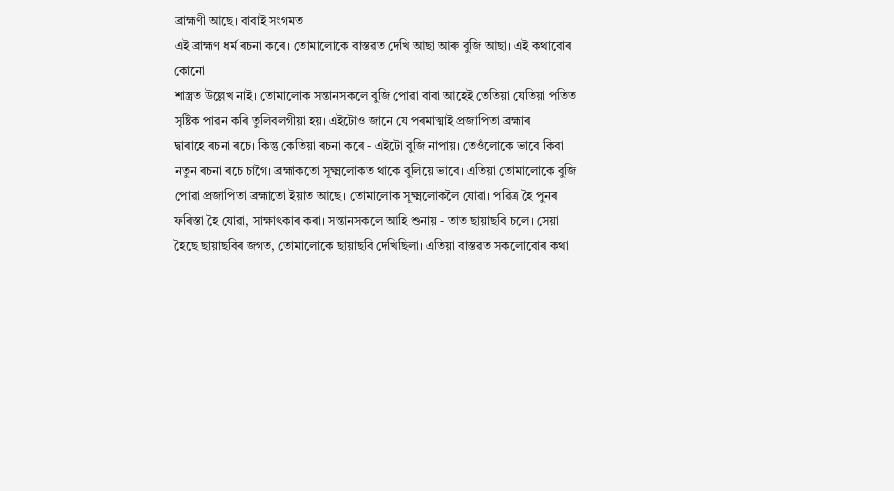ব্ৰাহ্মণী আছে। বাবাই সংগমত
এই ব্ৰাহ্মণ ধৰ্ম ৰচনা কৰে। তোমালোকে বাস্তৱত দেখি আছা আৰু বুজি আছা। এই কথাবোৰ কোনো
শাস্ত্ৰত উল্লেখ নাই। তোমালোক সন্তানসকলে বুজি পোৱা বাবা আহেই তেতিয়া যেতিয়া পতিত
সৃষ্টিক পাৱন কৰি তুলিবলগীয়া হয়। এইটোও জানে যে পৰমাত্মাই প্ৰজাপিতা ব্ৰহ্মাৰ
দ্বাৰাহে ৰচনা ৰচে। কিন্তু কেতিয়া ৰচনা কৰে - এইটো বুজি নাপায়। তেওঁলোকে ভাবে কিবা
নতুন ৰচনা ৰচে চাগৈ। ব্ৰহ্মাকতো সূক্ষ্মলোকত থাকে বুলিয়ে ভাবে। এতিয়া তোমালোকে বুজি
পোৱা প্ৰজাপিতা ব্ৰহ্মাতো ইয়াত আছে। তোমালোক সূক্ষ্মলোকলৈ যোৱা। পৱিত্ৰ হৈ পুনৰ
ফৰিস্তা হৈ যোৱা, সাক্ষাৎকাৰ কৰা। সন্তানসকলে আহি শুনায় - তাত ছায়াছবি চলে। সেয়া
হৈছে ছায়াছবিৰ জগত, তোমালোকে ছায়াছবি দেখিছিলা। এতিয়া বাস্তৱত সকলোবোৰ কথা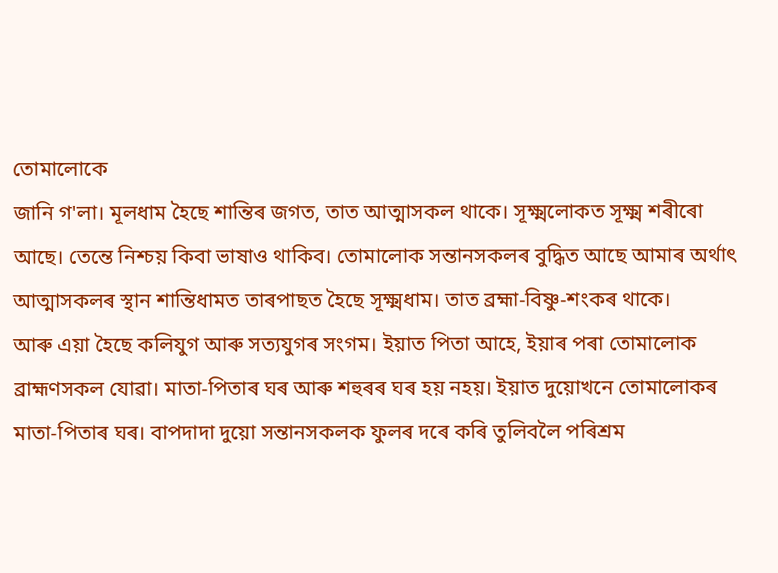তোমালোকে
জানি গ'লা। মূলধাম হৈছে শান্তিৰ জগত, তাত আত্মাসকল থাকে। সূক্ষ্মলোকত সূক্ষ্ম শৰীৰো
আছে। তেন্তে নিশ্চয় কিবা ভাষাও থাকিব। তোমালোক সন্তানসকলৰ বুদ্ধিত আছে আমাৰ অৰ্থাৎ
আত্মাসকলৰ স্থান শান্তিধামত তাৰপাছত হৈছে সূক্ষ্মধাম। তাত ব্ৰহ্মা-বিষ্ণু-শংকৰ থাকে।
আৰু এয়া হৈছে কলিযুগ আৰু সত্যযুগৰ সংগম। ইয়াত পিতা আহে, ইয়াৰ পৰা তোমালোক
ব্ৰাহ্মণসকল যোৱা। মাতা-পিতাৰ ঘৰ আৰু শহুৰৰ ঘৰ হয় নহয়। ইয়াত দুয়োখনে তোমালোকৰ
মাতা-পিতাৰ ঘৰ। বাপদাদা দুয়ো সন্তানসকলক ফুলৰ দৰে কৰি তুলিবলৈ পৰিশ্ৰম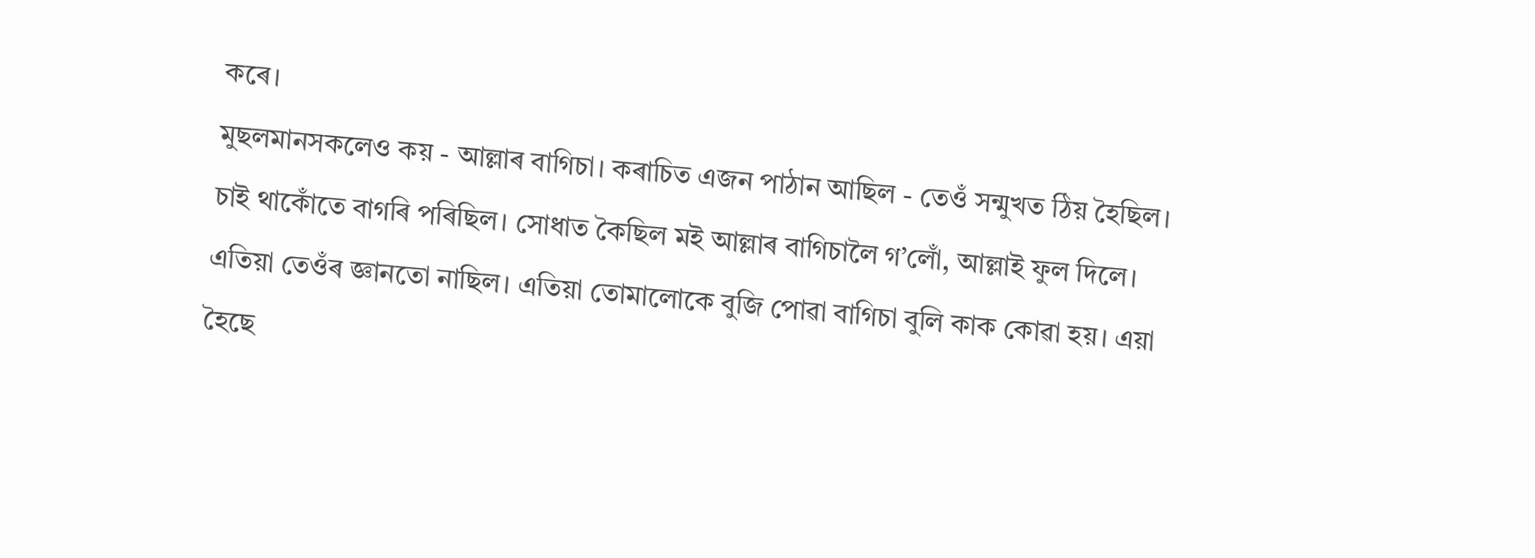কৰে।
মুছলমানসকলেও কয় - আল্লাৰ বাগিচা। কৰাচিত এজন পাঠান আছিল - তেওঁ সন্মুখত ঠিয় হৈছিল।
চাই থাকোঁতে বাগৰি পৰিছিল। সোধাত কৈছিল মই আল্লাৰ বাগিচালৈ গ’লোঁ, আল্লাই ফুল দিলে।
এতিয়া তেওঁৰ জ্ঞানতো নাছিল। এতিয়া তোমালোকে বুজি পোৱা বাগিচা বুলি কাক কোৱা হয়। এয়া
হৈছে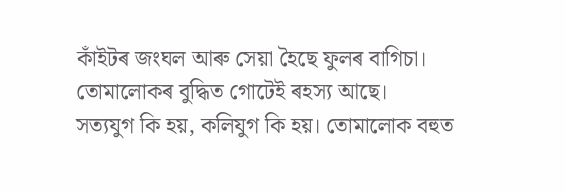কাঁইটৰ জংঘল আৰু সেয়া হৈছে ফুলৰ বাগিচা। তোমালোকৰ বুদ্ধিত গোটেই ৰহস্য আছে।
সত্যযুগ কি হয়, কলিযুগ কি হয়। তোমালোক বহুত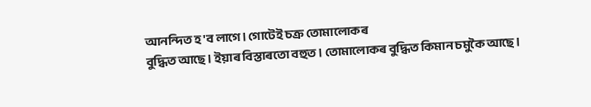আনন্দিত হ'ব লাগে। গোটেই চক্ৰ তোমালোকৰ
বুদ্ধিত আছে। ইয়াৰ বিস্তাৰতো বহুত। তোমালোকৰ বুদ্ধিত কিমান চমুকৈ আছে।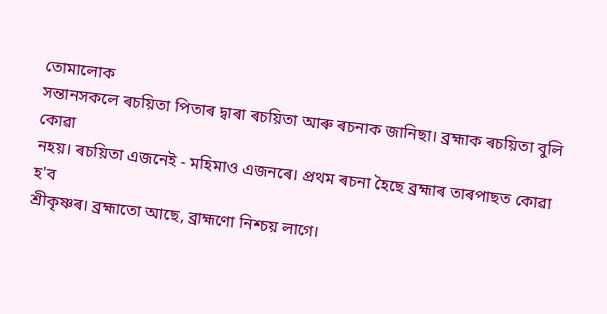তোমালোক
সন্তানসকলে ৰচয়িতা পিতাৰ দ্বাৰা ৰচয়িতা আৰু ৰচনাক জানিছা। ব্ৰহ্মাক ৰচয়িতা বুলি কোৱা
নহয়। ৰচয়িতা এজনেই - মহিমাও এজনৰে। প্ৰথম ৰচনা হৈছে ব্ৰহ্মাৰ তাৰপাছত কোৱা হ'ব
শ্ৰীকৃষ্ণৰ। ব্ৰহ্মাতো আছে, ব্ৰাহ্মণো নিশ্চয় লাগে।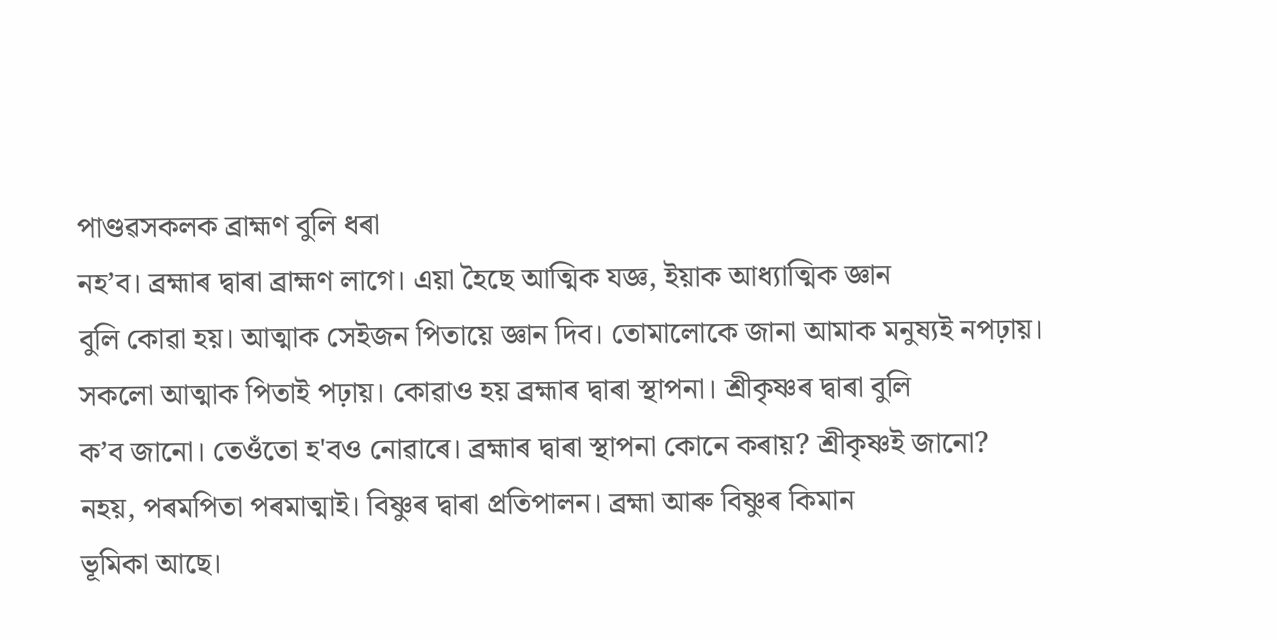পাণ্ডৱসকলক ব্ৰাহ্মণ বুলি ধৰা
নহ’ব। ব্ৰহ্মাৰ দ্বাৰা ব্ৰাহ্মণ লাগে। এয়া হৈছে আত্মিক যজ্ঞ, ইয়াক আধ্যাত্মিক জ্ঞান
বুলি কোৱা হয়। আত্মাক সেইজন পিতায়ে জ্ঞান দিব। তোমালোকে জানা আমাক মনুষ্যই নপঢ়ায়।
সকলো আত্মাক পিতাই পঢ়ায়। কোৱাও হয় ব্ৰহ্মাৰ দ্বাৰা স্থাপনা। শ্ৰীকৃষ্ণৰ দ্বাৰা বুলি
ক’ব জানো। তেওঁতো হ'বও নোৱাৰে। ব্ৰহ্মাৰ দ্বাৰা স্থাপনা কোনে কৰায়? শ্ৰীকৃষ্ণই জানো?
নহয়, পৰমপিতা পৰমাত্মাই। বিষ্ণুৰ দ্বাৰা প্ৰতিপালন। ব্ৰহ্মা আৰু বিষ্ণুৰ কিমান
ভূমিকা আছে।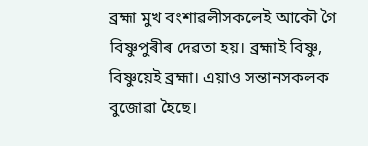ব্ৰহ্মা মুখ বংশাৱলীসকলেই আকৌ গৈ বিষ্ণুপুৰীৰ দেৱতা হয়। ব্ৰহ্মাই বিষ্ণু,
বিষ্ণুয়েই ব্ৰহ্মা। এয়াও সন্তানসকলক বুজোৱা হৈছে।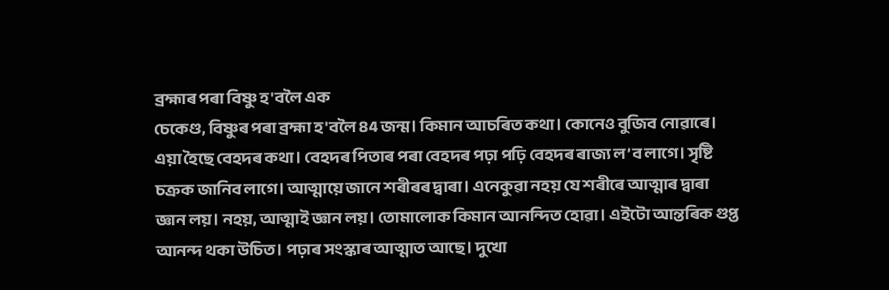ব্ৰহ্মাৰ পৰা বিষ্ণু হ'বলৈ এক
চেকেণ্ড, বিষ্ণুৰ পৰা ব্ৰহ্মা হ'বলৈ 84 জন্ম। কিমান আচৰিত কথা। কোনেও বুজিব নোৱাৰে।
এয়া হৈছে বেহদৰ কথা। বেহদৰ পিতাৰ পৰা বেহদৰ পঢ়া পঢ়ি বেহদৰ ৰাজ্য ল’ব লাগে। সৃষ্টি
চক্ৰক জানিব লাগে। আত্মায়ে জানে শৰীৰৰ দ্বাৰা। এনেকুৱা নহয় যে শৰীৰে আত্মাৰ দ্বাৰা
জ্ঞান লয়। নহয়, আত্মাই জ্ঞান লয়। তোমালোক কিমান আনন্দিত হোৱা। এইটো আন্তৰিক গুপ্ত
আনন্দ থকা উচিত। পঢ়াৰ সংস্কাৰ আত্মাত আছে। দুখো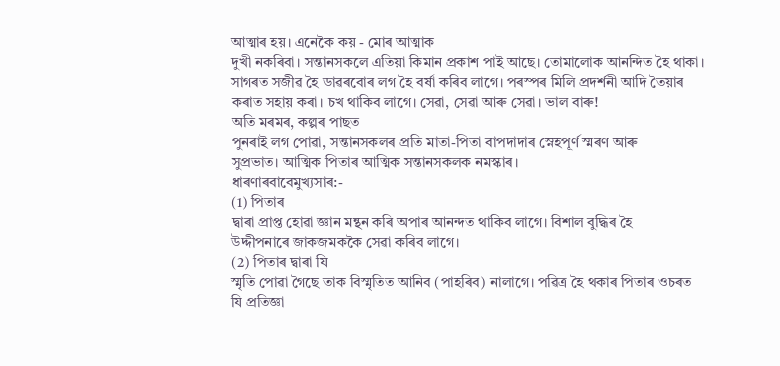আত্মাৰ হয়। এনেকৈ কয় - মোৰ আত্মাক
দুখী নকৰিবা। সন্তানসকলে এতিয়া কিমান প্ৰকাশ পাই আছে। তোমালোক আনন্দিত হৈ থাকা।
সাগৰত সজীৱ হৈ ডাৱৰবোৰ লগ হৈ বৰ্ষা কৰিব লাগে। পৰস্পৰ মিলি প্ৰদৰ্শনী আদি তৈয়াৰ
কৰাত সহায় কৰা। চখ থাকিব লাগে। সেৱা, সেৱা আৰু সেৱা। ভাল বাৰু!
অতি মৰমৰ, কল্পৰ পাছত
পুনৰাই লগ পোৱা, সন্তানসকলৰ প্ৰতি মাতা-পিতা বাপদাদাৰ স্নেহপূৰ্ণ স্মৰণ আৰু
সুপ্ৰভাত। আত্মিক পিতাৰ আত্মিক সন্তানসকলক নমস্কাৰ।
ধাৰণাৰবাবেমুখ্যসাৰ:-
(1) পিতাৰ
দ্বাৰা প্ৰাপ্ত হোৱা জ্ঞান মন্থন কৰি অপাৰ আনন্দত থাকিব লাগে। বিশাল বুদ্ধিৰ হৈ
উদ্দীপনাৰে জাকজমককৈ সেৱা কৰিব লাগে।
(2) পিতাৰ দ্বাৰা যি
স্মৃতি পোৱা গৈছে তাক বিস্মৃতিত আনিব (পাহৰিব) নালাগে। পৱিত্ৰ হৈ থকাৰ পিতাৰ ওচৰত
যি প্ৰতিজ্ঞা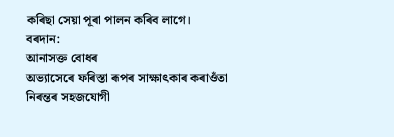কৰিছা সেয়া পূৰা পালন কৰিব লাগে।
বৰদান:
আনাসক্ত বোধৰ
অভ্যাসেৰে ফৰিস্তা ৰূপৰ সাক্ষাৎকাৰ কৰাওঁতা নিৰন্তৰ সহজযোগী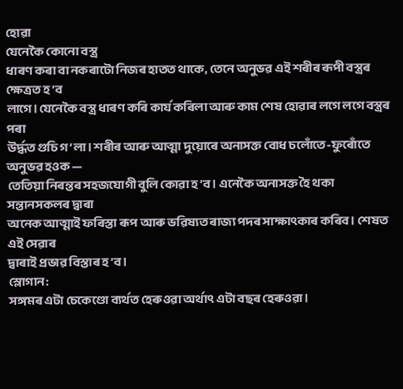হোৱা
যেনেকৈ কোনো বস্ত্ৰ
ধাৰণ কৰা বা নকৰাটো নিজৰ হাতত থাকে, তেনে অনুভৱ এই শৰীৰ ৰূপী বস্ত্ৰৰ ক্ষেত্ৰত হ’ব
লাগে। যেনেকৈ বস্ত্ৰ ধাৰণ কৰি কাৰ্য কৰিলা আৰু কাম শেষ হোৱাৰ লগে লগে বস্ত্ৰৰ পৰা
উৰ্দ্ধত গুচি গ’লা। শৰীৰ আৰু আত্মা দুয়োৰে অনাসক্ত বোধ চলোঁতে-ফুৰোঁতে অনুভৱ হওক —
তেতিয়া নিৰন্তৰ সহজযোগী বুলি কোৱা হ’ব। এনেকৈ অনাসক্ত হৈ থকা সন্তানসকলৰ দ্বাৰা
অনেক আত্মাই ফৰিস্তা ৰূপ আৰু ভৱিষ্যত ৰাজ্য পদৰ সাক্ষাৎকাৰ কৰিব। শেষত এই সেৱাৰ
দ্বাৰাই প্ৰভাৱ বিস্তাৰ হ’ব।
স্লোগান:
সঙ্গমৰ এটা চেকেণ্ডো ব্যৰ্থত হেৰুওৱা অৰ্থাৎ এটা বছৰ হেৰুওৱা।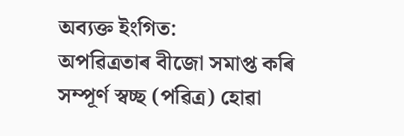অব্যক্ত ইংগিত:
অপৱিত্ৰতাৰ বীজো সমাপ্ত কৰি সম্পূৰ্ণ স্বচ্ছ (পৱিত্ৰ) হোৱা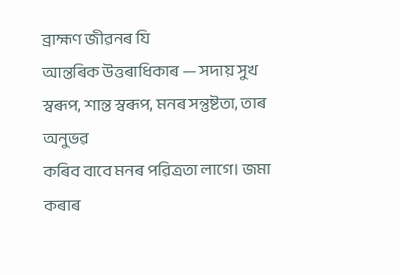ব্ৰাহ্মণ জীৱনৰ যি
আন্তৰিক উত্তৰাধিকাৰ — সদায় সুখ স্বৰূপ, শান্ত স্বৰূপ, মনৰ সন্তুষ্টতা, তাৰ অনুভৱ
কৰিব বাবে মনৰ পৱিত্ৰতা লাগে। জমা কৰাৰ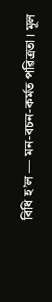বিধি হ’ল — মন-বচন-কৰ্মত পৱিত্ৰতা। মূল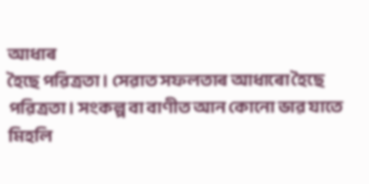আধাৰ
হৈছে পৱিত্ৰতা। সেৱাত সফলতাৰ আধাৰো হৈছে পৱিত্ৰতা। সংকল্প বা বাণীত আন কোনো ভাৱ যাতে
মিহলি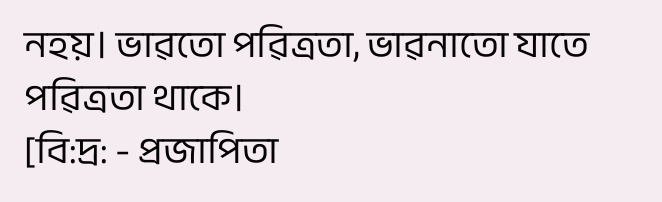নহয়। ভাৱতো পৱিত্ৰতা, ভাৱনাতো যাতে পৱিত্ৰতা থাকে।
[বি:দ্ৰ: - প্ৰজাপিতা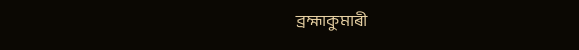ব্ৰহ্মাকুমাৰী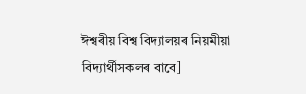ঈশ্বৰীয় বিশ্ব বিদ্যালয়ৰ নিয়মীয়া বিদ্যাৰ্থীসকলৰ বাবে]